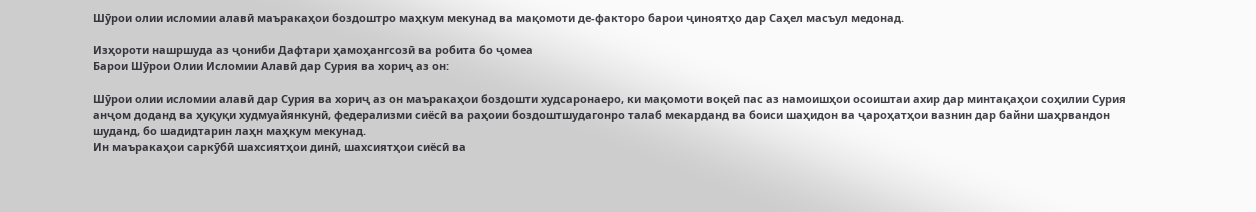Шӯрои олии исломии алавӣ маъракаҳои боздоштро маҳкум мекунад ва мақомоти де-факторо барои ҷиноятҳо дар Саҳел масъул медонад.

Изҳороти нашршуда аз ҷониби Дафтари ҳамоҳангсозӣ ва робита бо ҷомеа
Барои Шӯрои Олии Исломии Алавӣ дар Сурия ва хориҷ аз он:

Шӯрои олии исломии алавӣ дар Сурия ва хориҷ аз он маъракаҳои боздошти худсаронаеро, ки мақомоти воқеӣ пас аз намоишҳои осоиштаи ахир дар минтақаҳои соҳилии Сурия анҷом доданд ва ҳуқуқи худмуайянкунӣ, федерализми сиёсӣ ва раҳоии боздоштшудагонро талаб мекарданд ва боиси шаҳидон ва ҷароҳатҳои вазнин дар байни шаҳрвандон шуданд, бо шадидтарин лаҳн маҳкум мекунад.
Ин маъракаҳои саркӯбӣ шахсиятҳои динӣ, шахсиятҳои сиёсӣ ва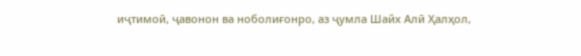иҷтимоӣ, ҷавонон ва ноболиғонро, аз ҷумла Шайх Алӣ Ҳалҳол,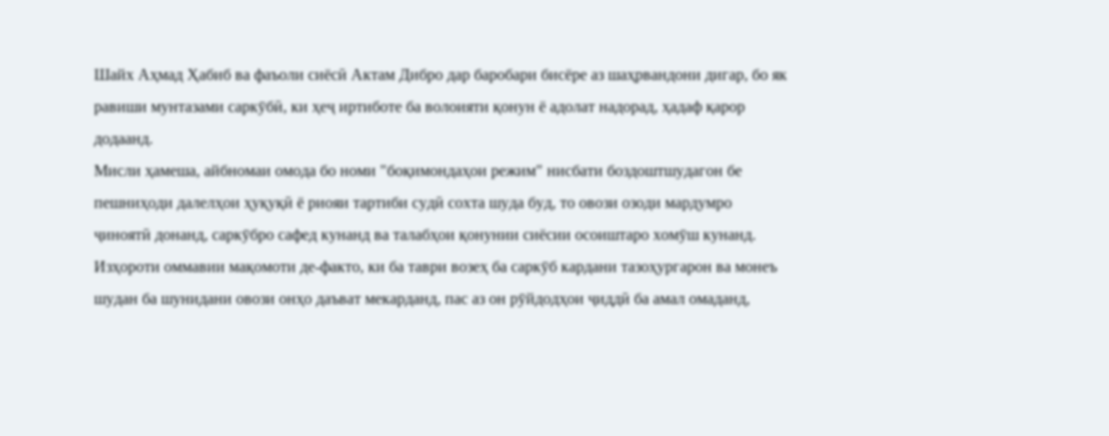Шайх Аҳмад Ҳабиб ва фаъоли сиёсӣ Актам Дибро дар баробари бисёре аз шаҳрвандони дигар, бо як равиши мунтазами саркӯбӣ, ки ҳеҷ иртиботе ба волоияти қонун ё адолат надорад, ҳадаф қарор додаанд.
Мисли ҳамеша, айбномаи омода бо номи "боқимондаҳои режим" нисбати боздоштшудагон бе пешниҳоди далелҳои ҳуқуқӣ ё риояи тартиби судӣ сохта шуда буд, то овози озоди мардумро ҷиноятӣ донанд, саркӯбро сафед кунанд ва талабҳои қонунии сиёсии осоиштаро хомӯш кунанд.
Изҳороти оммавии мақомоти де-факто, ки ба таври возеҳ ба саркӯб кардани тазоҳургарон ва монеъ шудан ба шунидани овози онҳо даъват мекарданд, пас аз он рӯйдодҳои ҷиддӣ ба амал омаданд,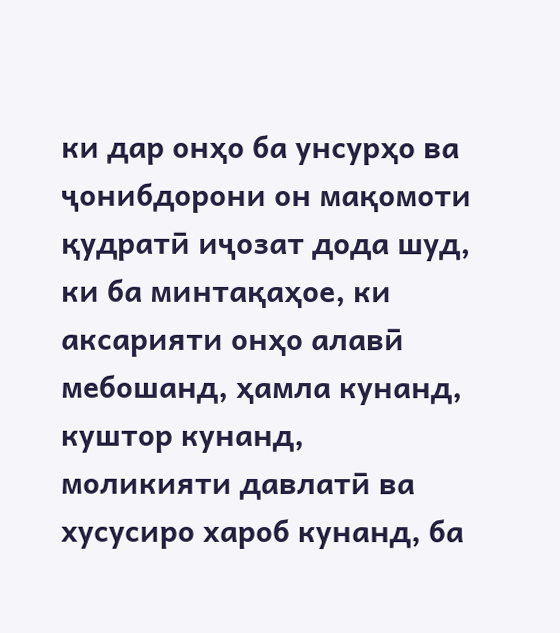ки дар онҳо ба унсурҳо ва ҷонибдорони он мақомоти қудратӣ иҷозат дода шуд, ки ба минтақаҳое, ки аксарияти онҳо алавӣ мебошанд, ҳамла кунанд, куштор кунанд, моликияти давлатӣ ва хусусиро хароб кунанд, ба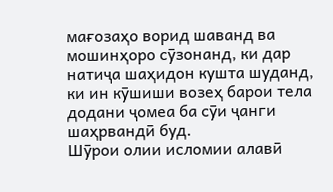мағозаҳо ворид шаванд ва мошинҳоро сӯзонанд, ки дар натиҷа шаҳидон кушта шуданд, ки ин кӯшиши возеҳ барои тела додани ҷомеа ба сӯи ҷанги шаҳрвандӣ буд.
Шӯрои олии исломии алавӣ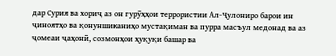дар Сурия ва хориҷ аз он гурӯҳҳои террористии Ал-Ҷулониро барои ин ҷиноятҳо ва қонуншиканиҳо мустақиман ва пурра масъул медонад ва аз ҷомеаи ҷаҳонӣ, созмонҳои ҳуқуқи башар ва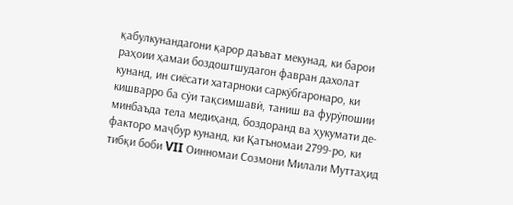қабулкунандагони қарор даъват мекунад, ки барои раҳоии ҳамаи боздоштшудагон фавран дахолат кунанд, ин сиёсати хатарноки саркӯбгаронаро, ки кишварро ба сӯи тақсимшавӣ, таниш ва фурӯпошии минбаъда тела медиҳанд, боздоранд ва ҳукумати де-факторо маҷбур кунанд, ки Қатъномаи 2799-ро, ки тибқи боби VII Оинномаи Созмони Милали Муттаҳид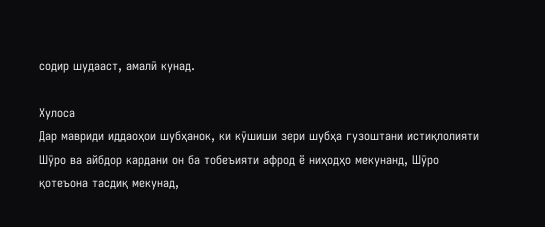содир шудааст, амалӣ кунад.

Хулоса
Дар мавриди иддаоҳои шубҳанок, ки кӯшиши зери шубҳа гузоштани истиқлолияти Шӯро ва айбдор кардани он ба тобеъияти афрод ё ниҳодҳо мекунанд, Шӯро қотеъона тасдиқ мекунад,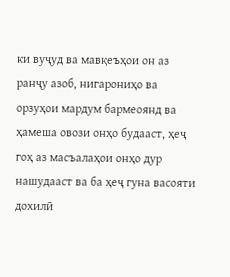ки вуҷуд ва мавқеъҳои он аз ранҷу азоб, нигарониҳо ва орзуҳои мардум бармеоянд ва ҳамеша овози онҳо будааст, ҳеҷ гоҳ аз масъалаҳои онҳо дур нашудааст ва ба ҳеҷ гуна васояти дохилӣ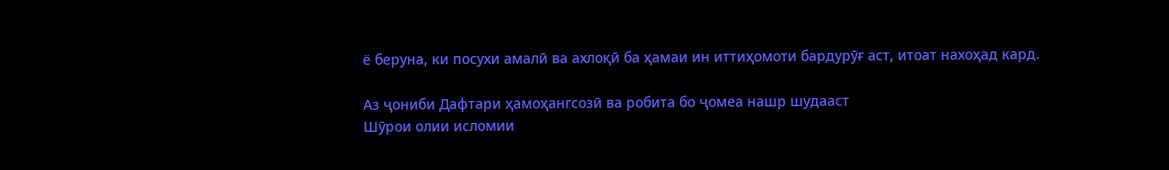ё беруна, ки посухи амалӣ ва ахлоқӣ ба ҳамаи ин иттиҳомоти бардурӯғ аст, итоат нахоҳад кард.

Аз ҷониби Дафтари ҳамоҳангсозӣ ва робита бо ҷомеа нашр шудааст
Шӯрои олии исломии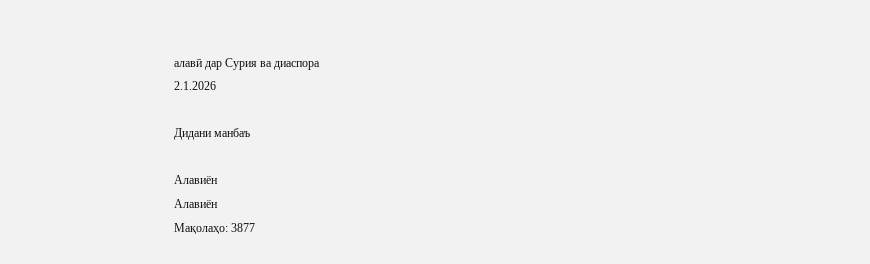алавӣ дар Сурия ва диаспора
2.1.2026

Дидани манбаъ

Алавиён
Алавиён
Мақолаҳо: 3877